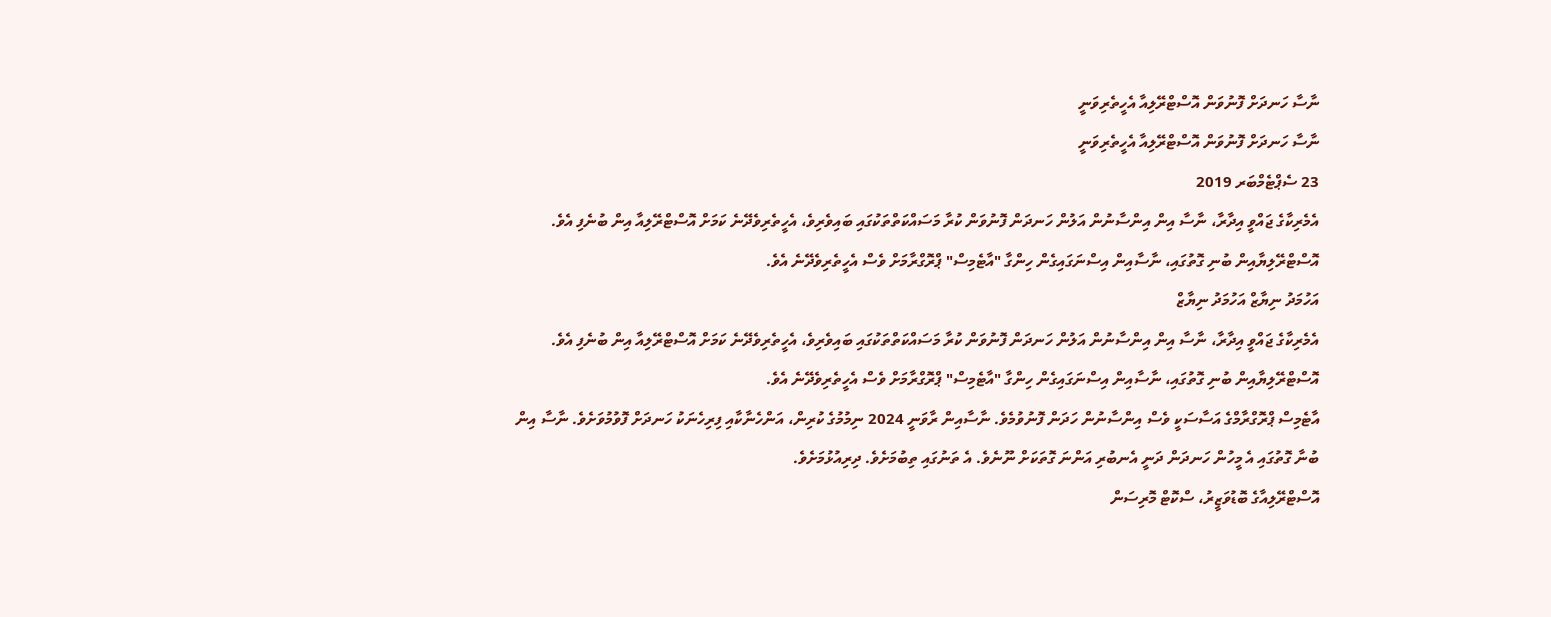ނާސާ ހަނދަށް ފޮނުވަން އޮސްޓްރޭލިއާ އެހީތެރިވަނީ
ނާސާ ހަނދަށް ފޮނުވަން އޮސްޓްރޭލިއާ އެހީތެރިވަނީ
23 ސެޕްޓެމްބަރ 2019
އެމެރިކާގެ ޖައްވީ އިދާރާ، ނާސާ އިން އިންސާނުން އަލުން ހަނދަން ފޮނުވަން ކުރާ މަސައްކަތްތަކުގައި ބައިވެރިވެ، އެހީތެރިވެދޭނެ ކަމަށް އޮސްޓްރޭލިއާ އިން ބުނެފި އެވެ. އޮސްޓްރޭލިޔާއިން ބުނި ގޮތުގައި، ނާސާއިން އިސްނަގައިގެން ހިންގާ "އާޓެމިސް" ޕްރޮގްރާމަށް ވެސް އެހީތެރިވެދޭނެ އެވެ.
އަހުމަދު ނިޔާޒް އަހުމަދު ނިޔާޒް
އެމެރިކާގެ ޖައްވީ އިދާރާ، ނާސާ އިން އިންސާނުން އަލުން ހަނދަން ފޮނުވަން ކުރާ މަސައްކަތްތަކުގައި ބައިވެރިވެ، އެހީތެރިވެދޭނެ ކަމަށް އޮސްޓްރޭލިއާ އިން ބުނެފި އެވެ. އޮސްޓްރޭލިޔާއިން ބުނި ގޮތުގައި، ނާސާއިން އިސްނަގައިގެން ހިންގާ "އާޓެމިސް" ޕްރޮގްރާމަށް ވެސް އެހީތެރިވެދޭނެ އެވެ.
އާޓެމިސް ޕްރޮގްރާމްގެ އަސާސަކީ ވެސް އިންސާނުން ހަދަން ފޮނުވުމެވެ. ނާސާއިން ރާވަނީ 2024 ނިމުމުގެ ކުރިން، އަންހެނާކާއި ފިރިހެނަކު ހަނދަށް ފޮވުމުވަށެވެ. ނާސާ އިން ބުނާ ގޮތުގައި އެ މީހުން ހަނދަން ދަނީ އެނބުރި އަންނަ ގޮތަކަށް ނޫނެވެ. އެ ތަނުގައި ތިބުމަށެވެ. ދިރިއުޅުމަށެވެ.
އޮސްޓްރޭލިއާގެ ބޮޑުވަޒީރު، ސްކޮޓް މޮރިސަން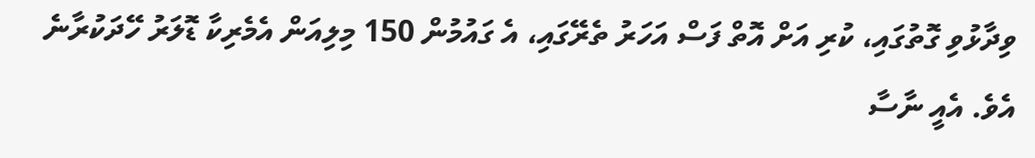ވިދާޅުވި ގޮތުގައި، ކުރި އަށް އޮތް ފަސް އަހަރު ތެރޭގައި، އެ ގައުމުން 150 މިލިއަން އެމެރިކާ ޑޮލަރު ހޭދަކުރާނެ އެވެ. އެއީ ނާސާ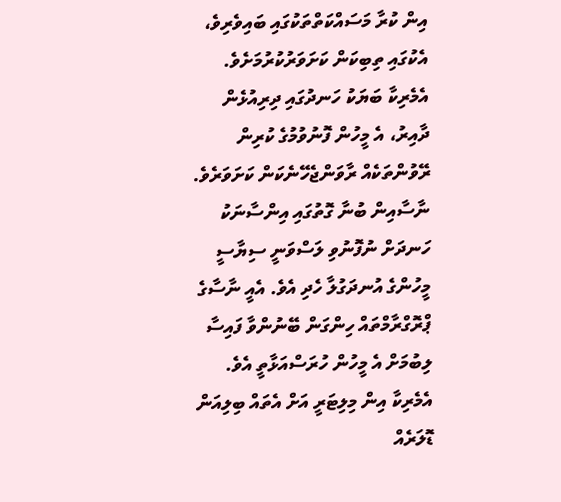އިން ކުރާ މަސައްކަތްތަކުގައި ބައިވެރިވެ، އެކުގައި ތިބިކަން ކަށަވަރުކުރުމަށެވެ.
އެމެރިކާ ބަޔަކު ހަނދުގައި ދިރިއުޅެން ދާއިރު، އެ މީހުން ފޮނުވުމުގެ ކުރިން ރޭވުންތަކެއް ރާވަންޖެހޭނެކަން ކަށަވަރެވެ. ނާސާއިން ބުނާ ގޮތުގައި އިންސާނަކު ހަނދަށް ނުފޮނުވި ލަސްވަނީ ސިޔާސީ މީހުންގެ އުނދަގުލާ ހެދި އެވެ. އެއީ ނާސާގެ ޕްރޮގްރާމްތައް ހިންގަން ބޭނުންވާ ފައިސާ ލިބުމަށް އެ މީހުން ހުރަސްއަޅާތީ އެވެ. އެމެރިކާ އިން މިލިޓަރީ އަށް އެތައް ބިލިއަން ޑޮލަރެއް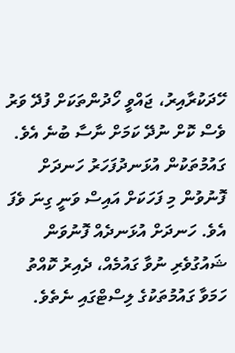ހޭދަކުރާއިރު، ޖައްވީ ހޯދުންތަކަށް ފުދޭ ވަރު ވެސް ކޮށް ނުދޭ ކަމަށް ނާސާ ބުނެ އެވެ.
ގައުމުތަކުން އުޅަނދުފަހަރު ހަނދަށް ފޮނުވުން މި ފަހަކަށް އައިސް ވަނީ ގިނަ ވެފަ އެވެ. ހަނދަށް އުޅަނދެއް ފޮނުވަން ޝައުގުވެރި ނުވާ ގައުމެއް، ދެއިރު ކޮއްތު ހަމަވާ ގައުމުތަކުގެ ލިސްޓްގައި ނެތެވެ.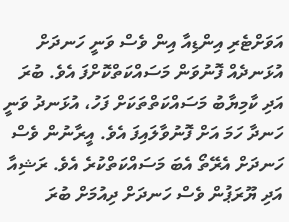އަވަށްޓެރި އިންޑިއާ އިން ވެސް ވަނީ ހަނދަށް އުޅަނދެއް ފޮނުވަން މަސައްކަތްކޮށްފަ އެވެ. ބުރަ އަދި ކާމިޔާބު މަސައްކަތްތަކަށް ފަހު، އުޅަނދު ވަނީ ހަނދާ ހަމަ އަށް ފޮނުވާލައިފަ އެވެ. އީރާނުން ވެސް ހަނދަށް އެރޭތޯ އެބަ މަސައްކަތްކުރެ އެވެ. ރަޝިއާ އަދި ޔޫރަޕުން ވެސް ހަނދަށް ދިއުމަށް ބުރަ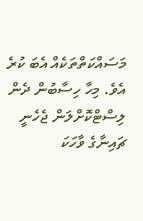މަސައްކަތްތަކެއް އެބަ ކުރެ އެވެ. މިހާ ހިސާބުން ދެން ލިސްޓްކޮށްލަން ޖެހެނީ ޗައިނާގެ ވާހަކަ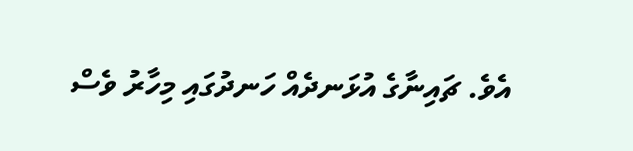އެވެ. ޗައިނާގެ އުޅަނދެއް ހަނދުގައި މިހާރު ވެސް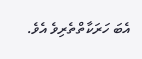އެބަ ހަރަކާތްތެރިވެ އެވެ.